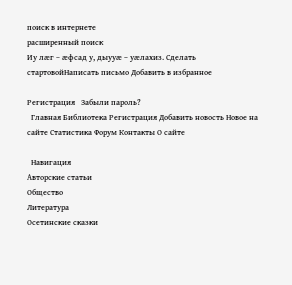поиск в интернете
расширенный поиск
Иу лæг – æфсад у, дыууæ – уæлахиз. Сделать стартовойНаписать письмо Добавить в избранное

Регистрация   Забыли пароль?
  Главная Библиотека Регистрация Добавить новость Новое на сайте Статистика Форум Контакты О сайте

  Навигация
Авторские статьи
Общество
Литература
Осетинские сказки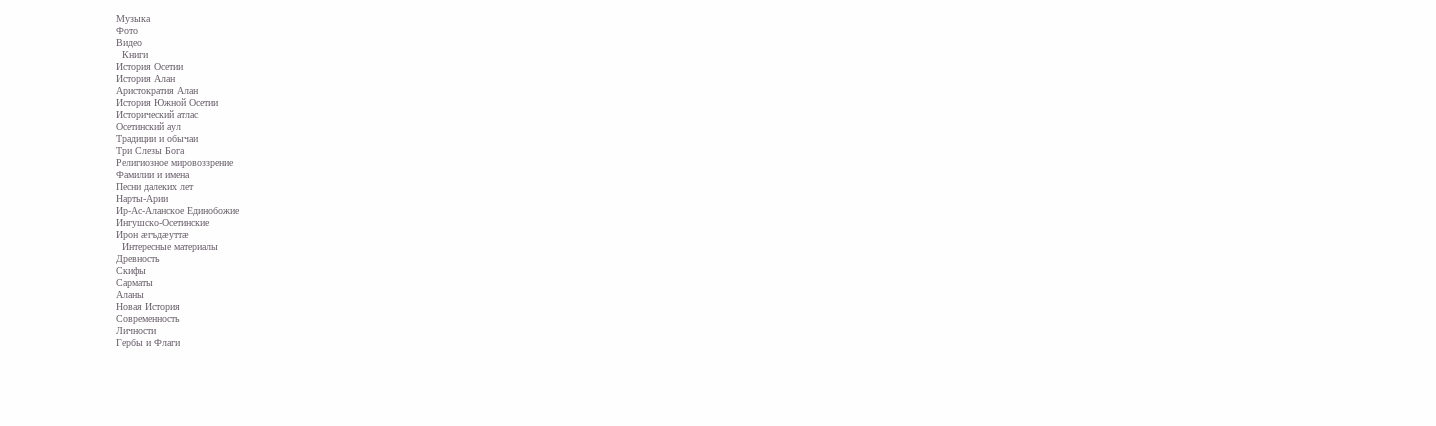Музыка
Фото
Видео
  Книги
История Осетии
История Алан
Аристократия Алан
История Южной Осетии
Исторический атлас
Осетинский аул
Традиции и обычаи
Три Слезы Бога
Религиозное мировоззрение
Фамилии и имена
Песни далеких лет
Нарты-Арии
Ир-Ас-Аланское Единобожие
Ингушско-Осетинские
Ирон æгъдæуттæ
  Интересные материалы
Древность
Скифы
Сарматы
Аланы
Новая История
Современность
Личности
Гербы и Флаги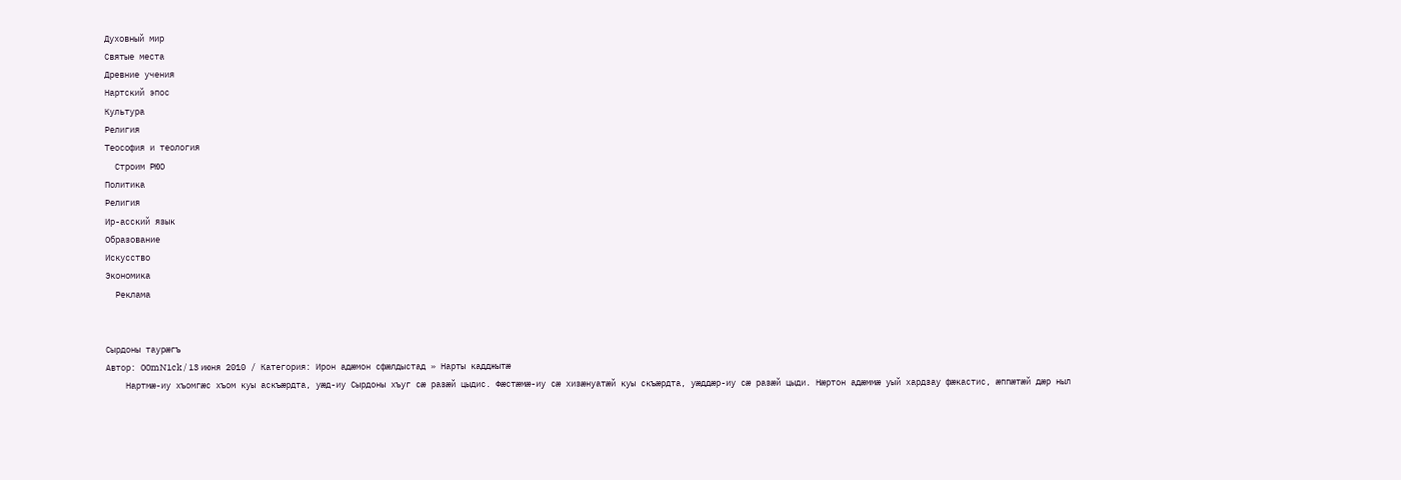Духовный мир
Святые места
Древние учения
Нартский эпос
Культура
Религия
Теософия и теология
  Строим РЮО
Политика
Религия
Ир-асский язык
Образование
Искусство
Экономика
  Реклама


Сырдоны таурæгъ
Автор: 00mN1ck / 13 июня 2010 / Категория: Ирон адæмон сфæлдыстад » Нарты кадджытæ
    Нартмæ-иу хъомгæс хъом куы аскъæрдта, уæд-иу Сырдоны хъуг сæ разæй цыдис. Фæстæмæ-иу сæ хизæнуатæй куы скъæрдта, уæддæр-иу сæ разæй цыди. Нæртон адæммæ уый хардзау фæкастис, æппæтæй дæр ныл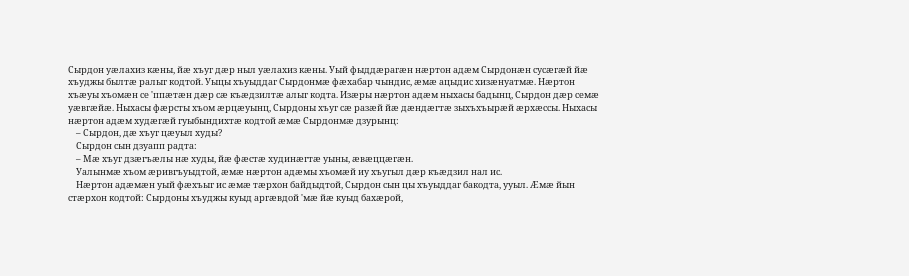Сырдон уæлахиз кæны, йæ хъуг дæр ныл уæлахиз кæны. Уый фыддæрагæн нæртон адæм Сырдонæн сусæгæй йæ хъуджы былтæ ралыг кодтой. Уыцы хъуыддаг Сырдонмæ фæхабар чындис, æмæ ацыдис хизæнуатмæ. Нæртон хъæуы хъомæн се 'ппæтæн дæр сæ къæдзилтæ алыг кодта. Изæры нæртон адæм ныхасы бадынц, Сырдон дæр семæ уæвгæйæ. Ныхасы фæрсты хъом æрцæуынц, Сырдоны хъуг сæ разæй йæ дæндæгтæ зыхъхъырæй æрхæссы. Ныхасы нæртон адæм худæгæй гуыбындихтæ кодтой æмæ Сырдонмæ дзурынц:
    – Сырдон, дæ хъуг цæуыл худы?
    Сырдон сын дзуапп радта:
    – Мæ хъуг дзæгъæлы нæ худы, йæ фæстæ худинæгтæ уыны, æвæццæгæн.
    Уалынмæ хъом æривгъуыдтой, æмæ нæртон адæмы хъомæй иу хъугыл дæр къæдзил нал ис.
    Нæртон адæмæн уый фæхъыг ис æмæ тæрхон байдыдтой, Сырдон сын цы хъуыддаг бакодта, ууыл. Æмæ йын стæрхон кодтой: Сырдоны хъуджы куыд аргæвдой 'мæ йæ куыд бахæрой,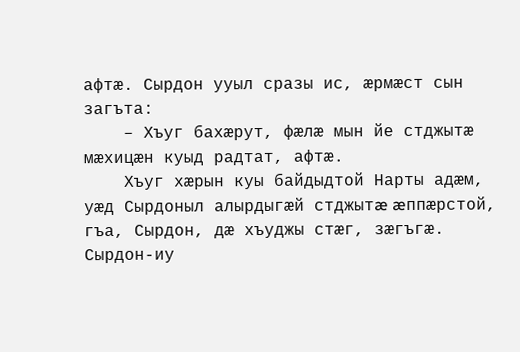афтæ. Сырдон ууыл сразы ис, æрмæст сын загъта:
    – Хъуг бахæрут, фæлæ мын йе стджытæ мæхицæн куыд радтат, афтæ.
    Хъуг хæрын куы байдыдтой Нарты адæм, уæд Сырдоныл алырдыгæй стджытæ æппæрстой, гъа, Сырдон, дæ хъуджы стæг, зæгъгæ. Сырдон-иу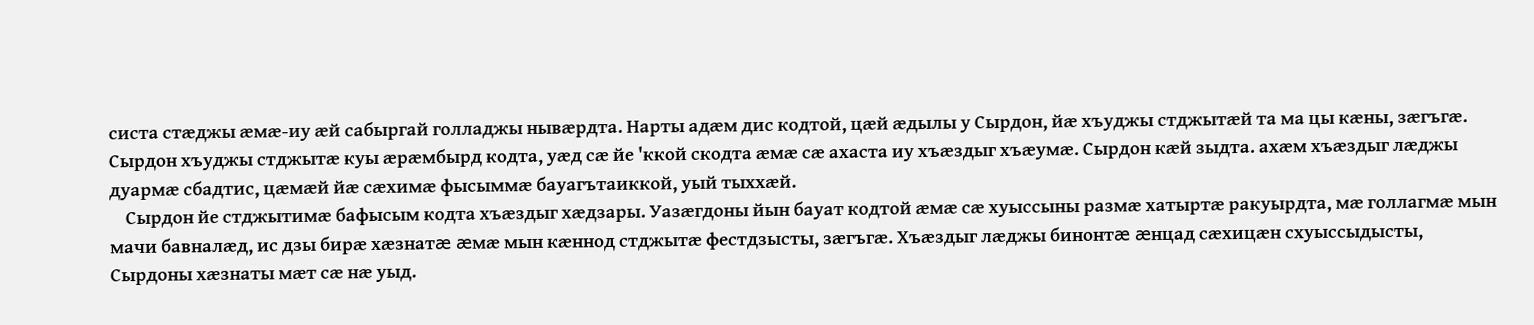систа стæджы æмæ-иу æй сабыргай голладжы нывæрдта. Нарты адæм дис кодтой, цæй æдылы у Сырдон, йæ хъуджы стджытæй та ма цы кæны, зæгъгæ. Сырдон хъуджы стджытæ куы æрæмбырд кодта, уæд сæ йе 'ккой скодта æмæ сæ ахаста иу хъæздыг хъæумæ. Сырдон кæй зыдта. ахæм хъæздыг лæджы дуармæ сбадтис, цæмæй йæ сæхимæ фысыммæ бауагътаиккой, уый тыххæй.
    Сырдон йе стджытимæ бафысым кодта хъæздыг хæдзары. Уазæгдоны йын бауат кодтой æмæ сæ хуыссыны размæ хатыртæ ракуырдта, мæ голлагмæ мын мачи бавналæд, ис дзы бирæ хæзнатæ æмæ мын кæннод стджытæ фестдзысты, зæгъгæ. Хъæздыг лæджы бинонтæ æнцад сæхицæн схуыссыдысты, Сырдоны хæзнаты мæт сæ нæ уыд.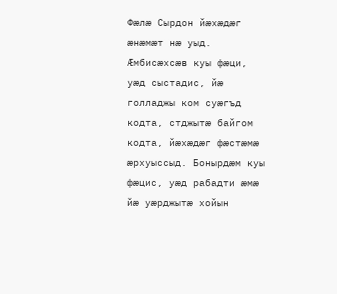Фæлæ Сырдон йæхæдæг æнæмæт нæ уыд. Æмбисæхсæв куы фæци, уæд сыстадис, йæ голладжы ком суæгъд кодта, стджытæ байгом кодта, йæхæдæг фæстæмæ æрхуыссыд. Бонырдæм куы фæцис, уæд рабадти æмæ йæ уæрджытæ хойын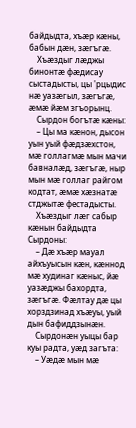байдыдта, хъæр кæны, бабын дæн, зæгъгæ.
    Хъæздыг лæджы бинонтæ фæдисау сыстадысты, цы 'рцыдис нæ уазæгыл, зæгъгæ, æмæ йæм згъорынц.
    Сырдон богътæ кæны:
    – Цы ма кæнон, дысон уын уый фæдзæхстон, мæ голлагмæ мын мачи бавналæд, зæгъгæ, ныр мын мæ голлаг райгом кодтат, æмæ хæзнатæ стджытæ фестадысты.
    Хъæздыг лæг сабыр кæнын байдыдта Сырдоны:
    – Дæ хъæр мауал айхъуысын кæн, кæннод мæ худинаг кæныс, йæ уазæджы бахордта, зæгъгæ. Фæлтау дæ цы хорздзинад хъæуы, уый дын бафиддзынæн.
    Сырдонæн уыцы бар куы радта, уæд загъта:
    – Уæдæ мын мæ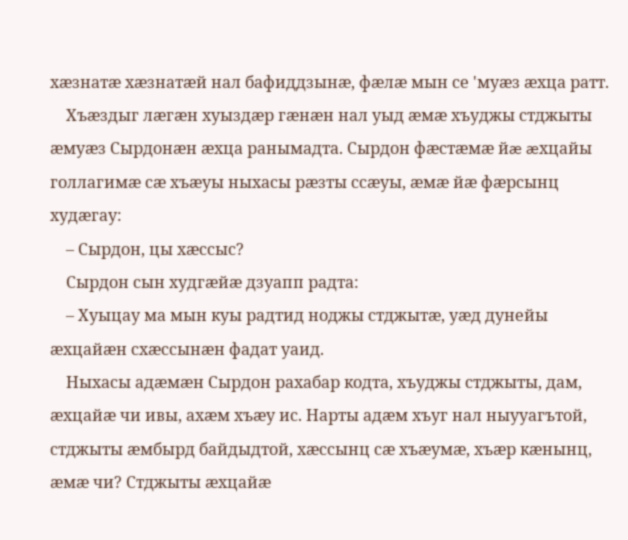хæзнатæ хæзнатæй нал бафиддзынæ, фæлæ мын се 'муæз æхца ратт.
    Хъæздыг лæгæн хуыздæр гæнæн нал уыд æмæ хъуджы стджыты æмуæз Сырдонæн æхца ранымадта. Сырдон фæстæмæ йæ æхцайы голлагимæ сæ хъæуы ныхасы рæзты ссæуы, æмæ йæ фæрсынц худæгау:
    – Сырдон, цы хæссыс?
    Сырдон сын худгæйæ дзуапп радта:
    – Хуыцау ма мын куы радтид ноджы стджытæ, уæд дунейы æхцайæн схæссынæн фадат уаид.
    Ныхасы адæмæн Сырдон рахабар кодта, хъуджы стджыты, дам, æхцайæ чи ивы, ахæм хъæу ис. Нарты адæм хъуг нал ныууагътой, стджыты æмбырд байдыдтой, хæссынц сæ хъæумæ, хъæр кæнынц, æмæ чи? Стджыты æхцайæ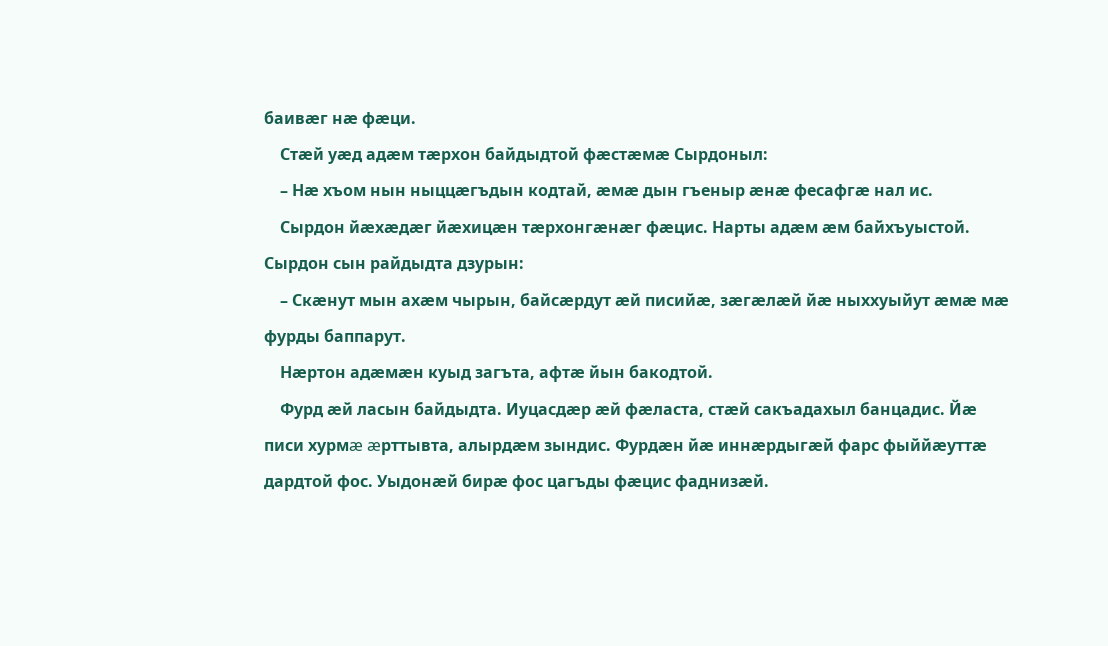баивæг нæ фæци.
    Стæй уæд адæм тæрхон байдыдтой фæстæмæ Сырдоныл:
    – Нæ хъом нын ныццæгъдын кодтай, æмæ дын гъеныр æнæ фесафгæ нал ис.
    Сырдон йæхæдæг йæхицæн тæрхонгæнæг фæцис. Нарты адæм æм байхъуыстой. Сырдон сын райдыдта дзурын:
    – Скæнут мын ахæм чырын, байсæрдут æй писийæ, зæгæлæй йæ ныххуыйут æмæ мæ фурды баппарут.
    Нæртон адæмæн куыд загъта, афтæ йын бакодтой.
    Фурд æй ласын байдыдта. Иуцасдæр æй фæласта, стæй сакъадахыл банцадис. Йæ писи хурмæ æрттывта, алырдæм зындис. Фурдæн йæ иннæрдыгæй фарс фыййæуттæ дардтой фос. Уыдонæй бирæ фос цагъды фæцис фаднизæй.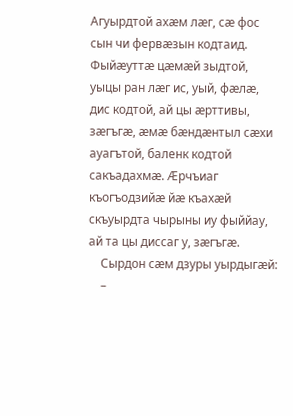Агуырдтой ахæм лæг, сæ фос сын чи фервæзын кодтаид. Фыйæуттæ цæмæй зыдтой, уыцы ран лæг ис, уый, фæлæ, дис кодтой, ай цы æрттивы, зæгъгæ, æмæ бæндæнтыл сæхи ауагътой, баленк кодтой сакъадахмæ. Æрчъиаг къогъодзийæ йæ къахæй скъуырдта чырыны иу фыййау, ай та цы диссаг у, зæгъгæ.
    Сырдон сæм дзуры уырдыгæй:
    –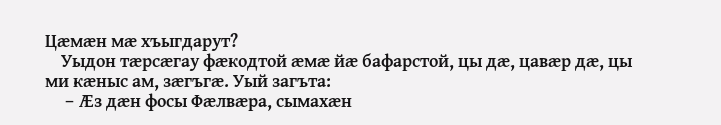Цæмæн мæ хъыгдарут?
    Уыдон тæрсæгау фæкодтой æмæ йæ бафарстой, цы дæ, цавæр дæ, цы ми кæныс ам, зæгъгæ. Уый загъта:
    – Æз дæн фосы Фæлвæра, сымахæн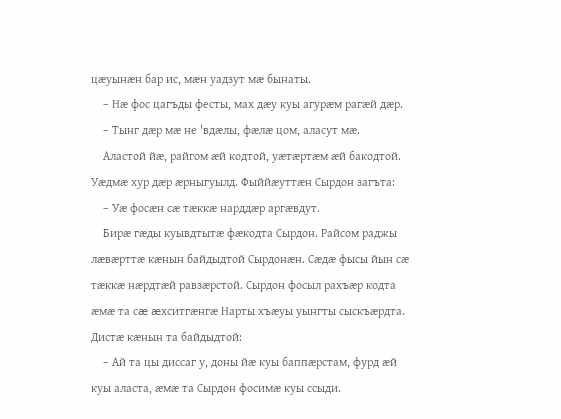цæуынæн бар ис, мæн уадзут мæ бынаты.
    – Нæ фос цагъды фесты, мах дæу куы агурæм рагæй дæр.
    – Тынг дæр мæ не 'вдæлы, фæлæ цом, аласут мæ.
    Аластой йæ, райгом æй кодтой, уæтæртæм æй бакодтой. Уæдмæ хур дæр æрныгуылд. Фыййæуттæн Сырдон загъта:
    – Уæ фосæн сæ тæккæ нарддæр аргæвдут.
    Бирæ гæды куывдтытæ фæкодта Сырдон. Райсом раджы лæвæрттæ кæнын байдыдтой Сырдонæн. Сæдæ фысы йын сæ тæккæ нæрдтæй равзæрстой. Сырдон фосыл рахъæр кодта æмæ та сæ æхситгæнгæ Нарты хъæуы уынгты сыскъæрдта. Дистæ кæнын та байдыдтой:
    – Ай та цы диссаг у, доны йæ куы баппæрстам, фурд æй куы аласта, æмæ та Сырдон фосимæ куы ссыди.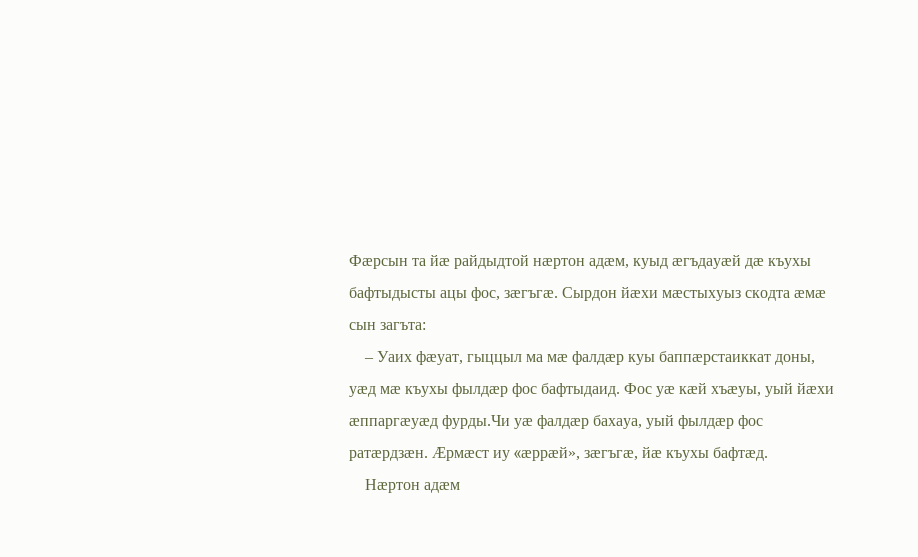Фæрсын та йæ райдыдтой нæртон адæм, куыд æгъдауæй дæ къухы бафтыдысты ацы фос, зæгъгæ. Сырдон йæхи мæстыхуыз скодта æмæ сын загъта:
    – Уаих фæуат, гыццыл ма мæ фалдæр куы баппæрстаиккат доны, уæд мæ къухы фылдæр фос бафтыдаид. Фос уæ кæй хъæуы, уый йæхи æппаргæуæд фурды.Чи уæ фалдæр бахауа, уый фылдæр фос ратæрдзæн. Æрмæст иу «æррæй», зæгъгæ, йæ къухы бафтæд.
    Нæртон адæм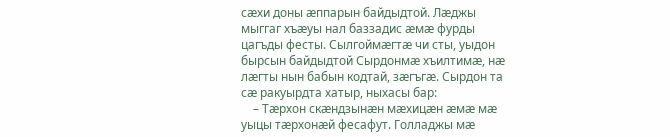сæхи доны æппарын байдыдтой. Лæджы мыггаг хъæуы нал баззадис æмæ фурды цагъды фесты. Сылгоймæгтæ чи сты, уыдон бырсын байдыдтой Сырдонмæ хъилтимæ, нæ лæгты нын бабын кодтай, зæгъгæ. Сырдон та сæ ракуырдта хатыр, ныхасы бар:
    – Тæрхон скæндзынæн мæхицæн æмæ мæ уыцы тæрхонæй фесафут. Голладжы мæ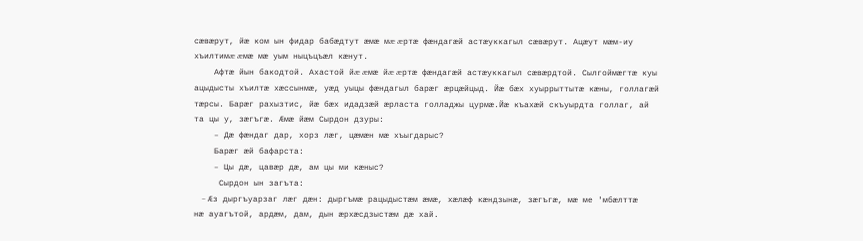сæвæрут, йæ ком ын фидар бабæдтут æмæ мæ æртæ фæндагæй астæуккагыл сæвæрут. Ацæут мæм-иу хъилтимæ æмæ мæ уым ныцъцъæл кæнут.
    Афтæ йын бакодтой. Ахастой йæ æмæ йæ æртæ фæндагæй астæуккагыл сæвæрдтой. Сылгоймæгтæ куы ацыдысты хъилтæ хæссынмæ, уæд уыцы фæндагыл барæг æрцæйцыд. Йæ бæх хуыррыттытæ кæны, голлагæй тæрсы. Барæг рахызтис, йæ бæх идадзæй æрласта голладжы цурмæ.Йæ къахæй скъуырдта голлаг, ай та цы у, зæгъгæ. Æмæ йæм Сырдон дзуры:
    – Дæ фæндаг дар, хорз лæг, цæмæн мæ хъыгдарыс?
    Барæг æй бафарста:
    – Цы дæ, цавæр дæ, ам цы ми кæныс?
     Сырдон ын загъта:
    – Æз дыргъуарзаг лæг дæн: дыргъмæ рацыдыстæм æмæ, хæлæф кæндзынæ, зæгъгæ, мæ ме 'мбæлттæ нæ ауагътой, ардæм, дам, дын æрхæсдзыстæм дæ хай.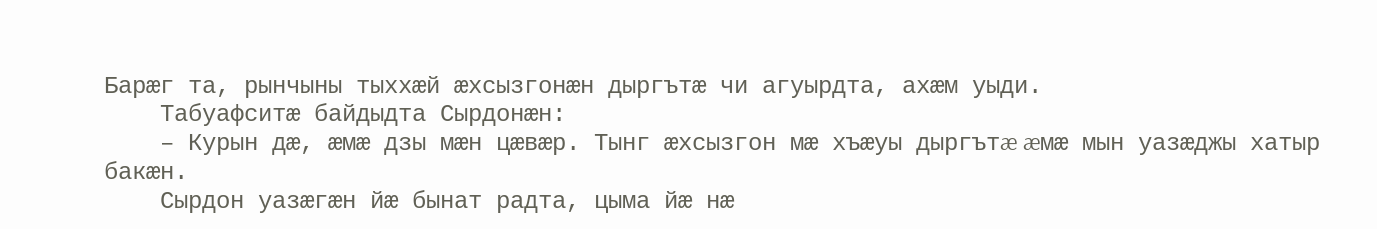Барæг та, рынчыны тыххæй æхсызгонæн дыргътæ чи агуырдта, ахæм уыди.
    Табуафситæ байдыдта Сырдонæн:
    – Курын дæ, æмæ дзы мæн цæвæр. Тынг æхсызгон мæ хъæуы дыргътæ æмæ мын уазæджы хатыр бакæн.
    Сырдон уазæгæн йæ бынат радта, цыма йæ нæ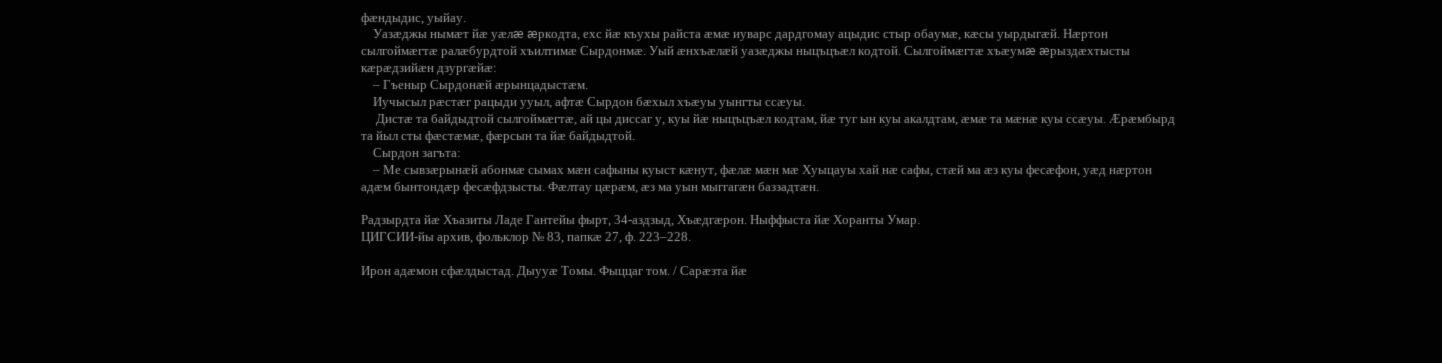фæндыдис, уыйау.
    Уазæджы нымæт йæ уæлæ æркодта, ехс йæ къухы райста æмæ иуварс дардгомау ацыдис стыр обаумæ, кæсы уырдыгæй. Нæртон сылгоймæгтæ ралæбурдтой хъилтимæ Сырдонмæ. Уый æнхъæлæй уазæджы ныцъцъæл кодтой. Сылгоймæгтæ хъæумæ æрыздæхтысты кæрæдзийæн дзургæйæ:
    – Гъеныр Сырдонæй æрынцадыстæм.
    Иучысыл рæстæг рацыди ууыл, афтæ Сырдон бæхыл хъæуы уынгты ссæуы.
     Дистæ та байдыдтой сылгоймæгтæ, ай цы диссаг у, куы йæ ныцъцъæл кодтам, йæ туг ын куы акалдтам, æмæ та мæнæ куы ссæуы. Æрæмбырд та йыл сты фæстæмæ, фæрсын та йæ байдыдтой.
    Сырдон загъта:
    – Ме сывзæрынæй абонмæ сымах мæн сафыны куыст кæнут, фæлæ мæн мæ Хуыцауы хай нæ сафы, стæй ма æз куы фесæфон, уæд нæртон адæм бынтондæр фесæфдзысты. Фæлтау цæрæм, æз ма уын мыггагæн баззадтæн.

Радзырдта йæ Хъазиты Ладе Гантейы фырт, 34-аздзыд, Хъæдгæрон. Ныффыста йæ Хоранты Умар.
ЦИГСИИ-йы архив, фольклор № 83, папкæ 27, ф. 223–228.

Ирон адæмон сфæлдыстад. Дыууæ Томы. Фыццаг том. / Сарæзта йæ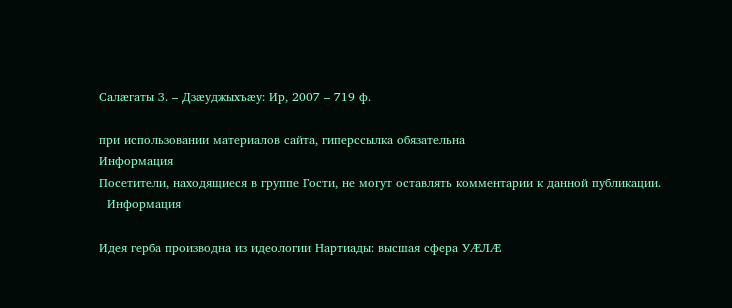Салæгаты З. – Дзæуджыхъæу: Ир, 2007 – 719 ф.

при использовании материалов сайта, гиперссылка обязательна
Информация
Посетители, находящиеся в группе Гости, не могут оставлять комментарии к данной публикации.
  Информация

Идея герба производна из идеологии Нартиады: высшая сфера УÆЛÆ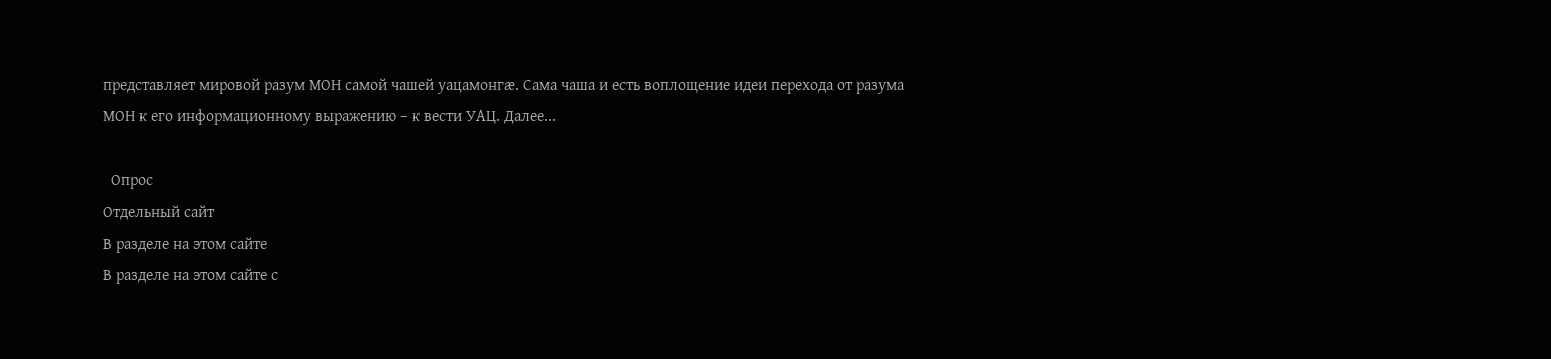представляет мировой разум МОН самой чашей уацамонгæ. Сама чаша и есть воплощение идеи перехода от разума МОН к его информационному выражению – к вести УАЦ. Далее...

  Опрос
Отдельный сайт
В разделе на этом сайте
В разделе на этом сайте с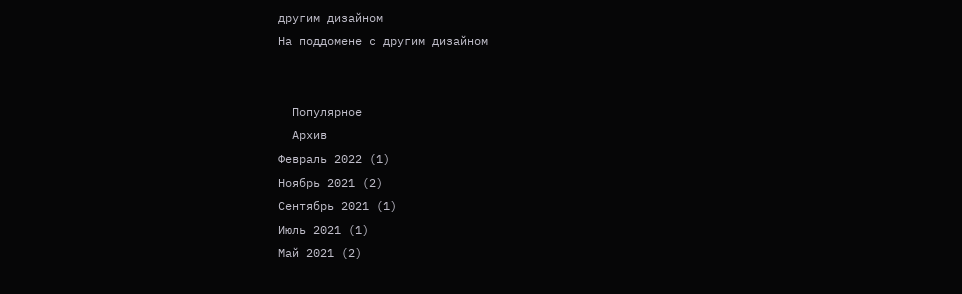другим дизайном
На поддомене с другим дизайном


  Популярное
  Архив
Февраль 2022 (1)
Ноябрь 2021 (2)
Сентябрь 2021 (1)
Июль 2021 (1)
Май 2021 (2)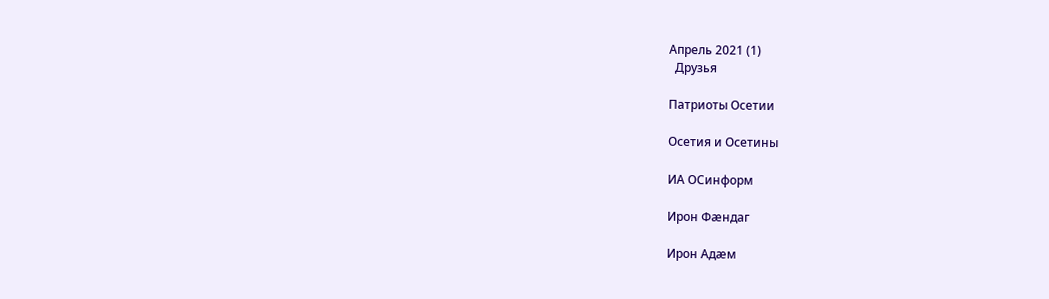Апрель 2021 (1)
  Друзья

Патриоты Осетии

Осетия и Осетины

ИА ОСинформ

Ирон Фæндаг

Ирон Адæм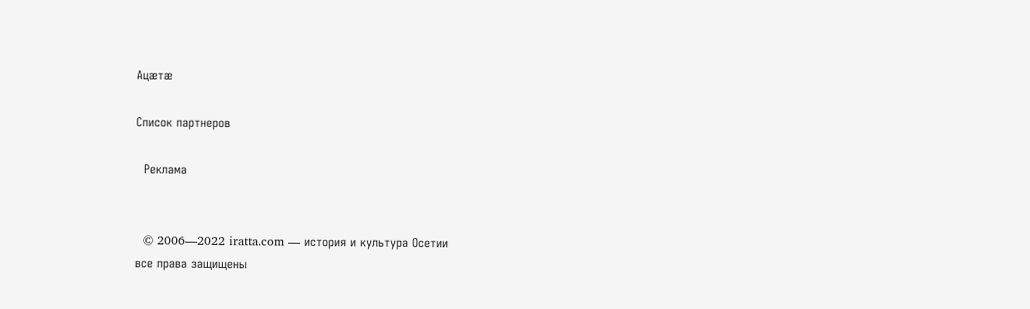Ацæтæ

Список партнеров

  Реклама


  © 2006—2022 iratta.com — история и культура Осетии
все права защищены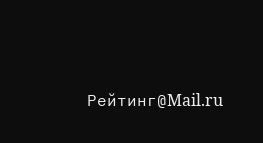Рейтинг@Mail.ru